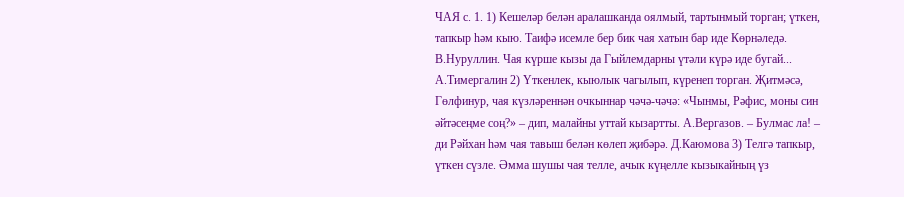ЧАЯ с. 1. 1) Кешеләр белән аралашканда оялмый, тартынмый торган; үткен, тапкыр һәм кыю. Таифә исемле бер бик чая хатын бар иде Көрнәледә. В.Нуруллин. Чая күрше кызы да Гыйлемдарны үтәли күрә иде бугай... А.Тимергалин 2) Үткенлек, кыюлык чагылып, күренеп торган. Җитмәсә, Гөлфинур, чая күзләреннән очкыннар чәчә-чәчә: «Чынмы, Рәфис, моны син әйтәсеңме соң?» – дип, малайны уттай кызартты. А.Вергазов. – Булмас ла! – ди Рәйхан һәм чая тавыш белән көлеп җибәрә. Д.Каюмова 3) Телгә тапкыр, үткен сүзле. Әмма шушы чая телле, ачык күңелле кызыкайның үз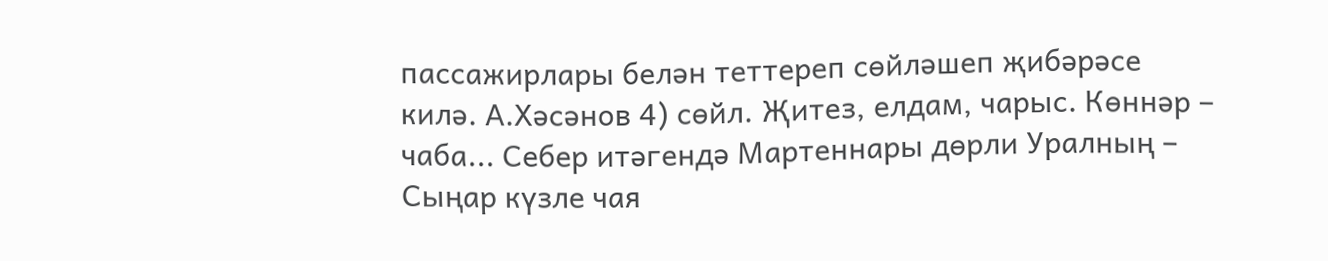пассажирлары белән теттереп сөйләшеп җибәрәсе килә. А.Хәсәнов 4) сөйл. Җитез, елдам, чарыс. Көннәр – чаба... Себер итәгендә Мартеннары дөрли Уралның – Сыңар күзле чая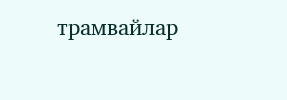трамвайлар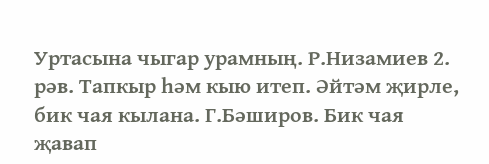Уртасына чыгар урамның. Р.Низамиев 2. рәв. Тапкыр һәм кыю итеп. Әйтәм җирле, бик чая кылана. Г.Бәширов. Бик чая җавап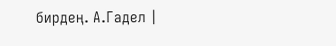бирдең. А.Гадел |